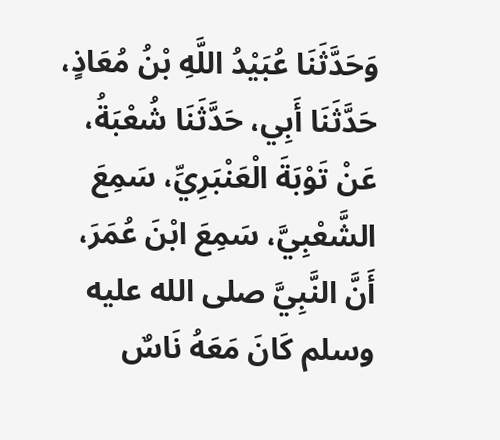وَحَدَّثَنَا عُبَيْدُ اللَّهِ بْنُ مُعَاذٍ، حَدَّثَنَا أَبِي، حَدَّثَنَا شُعْبَةُ، عَنْ تَوْبَةَ الْعَنْبَرِيِّ، سَمِعَ الشَّعْبِيَّ، سَمِعَ ابْنَ عُمَرَ، أَنَّ النَّبِيَّ صلى الله عليه وسلم كَانَ مَعَهُ نَاسٌ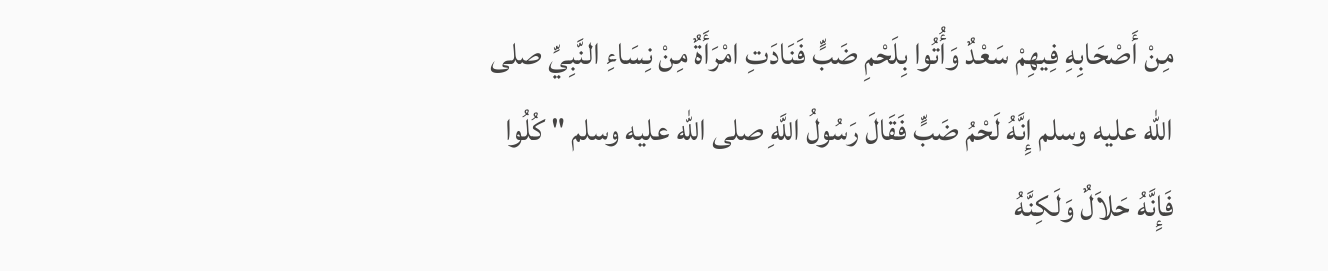مِنْ أَصْحَابِهِ فِيهِمْ سَعْدٌ وَأُتُوا بِلَحْمِ ضَبٍّ فَنَادَتِ امْرَأَةٌ مِنْ نِسَاءِ النَّبِيِّ صلى الله عليه وسلم إِنَّهُ لَحْمُ ضَبٍّ فَقَالَ رَسُولُ اللَّهِ صلى الله عليه وسلم " كُلُوا فَإِنَّهُ حَلاَلٌ وَلَكِنَّهُ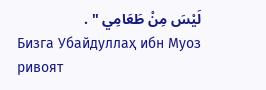لَيْسَ مِنْ طَعَامِي " .
Бизга Убайдуллаҳ ибн Муоз ривоят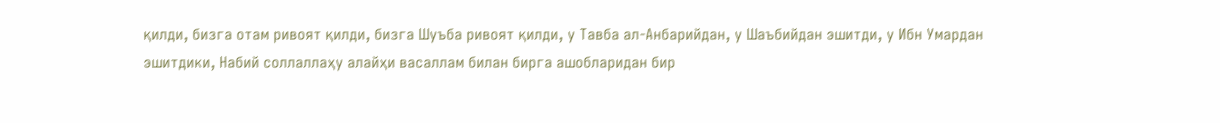қилди, бизга отам ривоят қилди, бизга Шуъба ривоят қилди, у Тавба ал-Анбарийдан, у Шаъбийдан эшитди, у Ибн Умардан эшитдики, Набий соллаллаҳу алайҳи васаллам билан бирга ашобларидан бир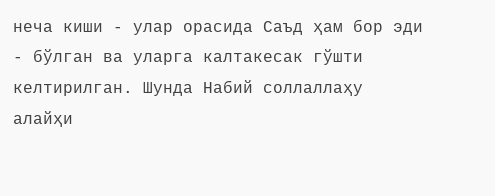неча киши - улар орасида Саъд ҳам бор эди - бўлган ва уларга калтакесак гўшти келтирилган. Шунда Набий соллаллаҳу алайҳи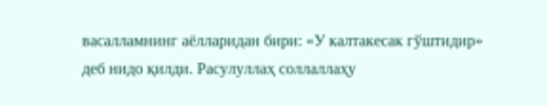васалламнинг аёлларидан бири: «У калтакесак гўштидир» деб нидо қилди. Расулуллаҳ соллаллаҳу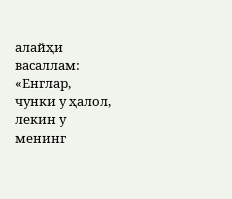алайҳи васаллам: «Енглар, чунки у ҳалол, лекин у менинг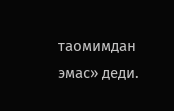таомимдан эмас» деди.